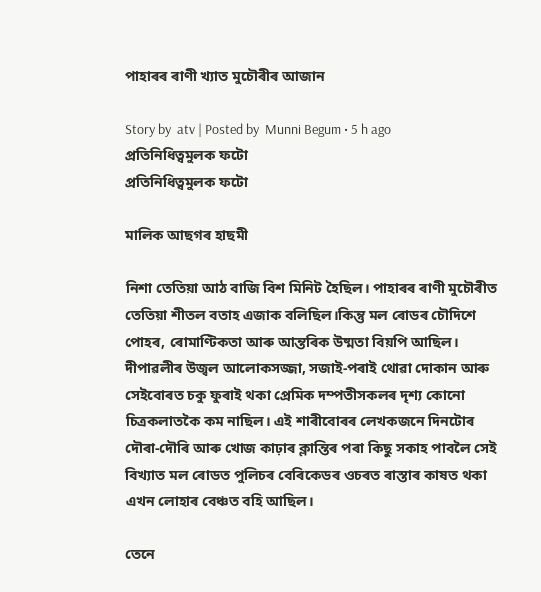পাহাৰৰ ৰাণী খ্যাত মুচৌৰীৰ আজান

Story by  atv | Posted by  Munni Begum • 5 h ago
প্ৰতিনিধিত্বমুলক ফটো
প্ৰতিনিধিত্বমুলক ফটো

মালিক আছগৰ হাছমী

নিশা তেতিয়া আঠ বাজি বিশ মিনিট হৈছিল। পাহাৰৰ ৰাণী মুচৌৰীত তেতিয়া শীতল বতাহ এজাক বলিছিল।কিন্তু মল ৰোডৰ চৌদিশে পোহৰ, ৰোমাণ্টিকতা আৰু আন্তৰিক উষ্মতা বিয়পি আছিল। দীপাৱলীৰ উজ্বল আলোকসজ্জা, সজাই-পৰাই থোৱা দোকান আৰু সেইবোৰত চকু ফুৰাই থকা প্ৰেমিক দম্পতীসকলৰ দৃশ্য কোনো চিত্ৰকলাতকৈ কম নাছিল। এই শাৰীবোৰৰ লেখকজনে দিনটোৰ দৌৰা-দৌৰি আৰু খোজ কাঢ়াৰ ক্লান্তিৰ পৰা কিছু সকাহ পাবলৈ সেই বিখ্যাত মল ৰোডত পুলিচৰ বেৰিকেডৰ ওচৰত ৰাস্তাৰ কাষত থকা এখন লোহাৰ বেঞ্চত বহি আছিল।

তেনে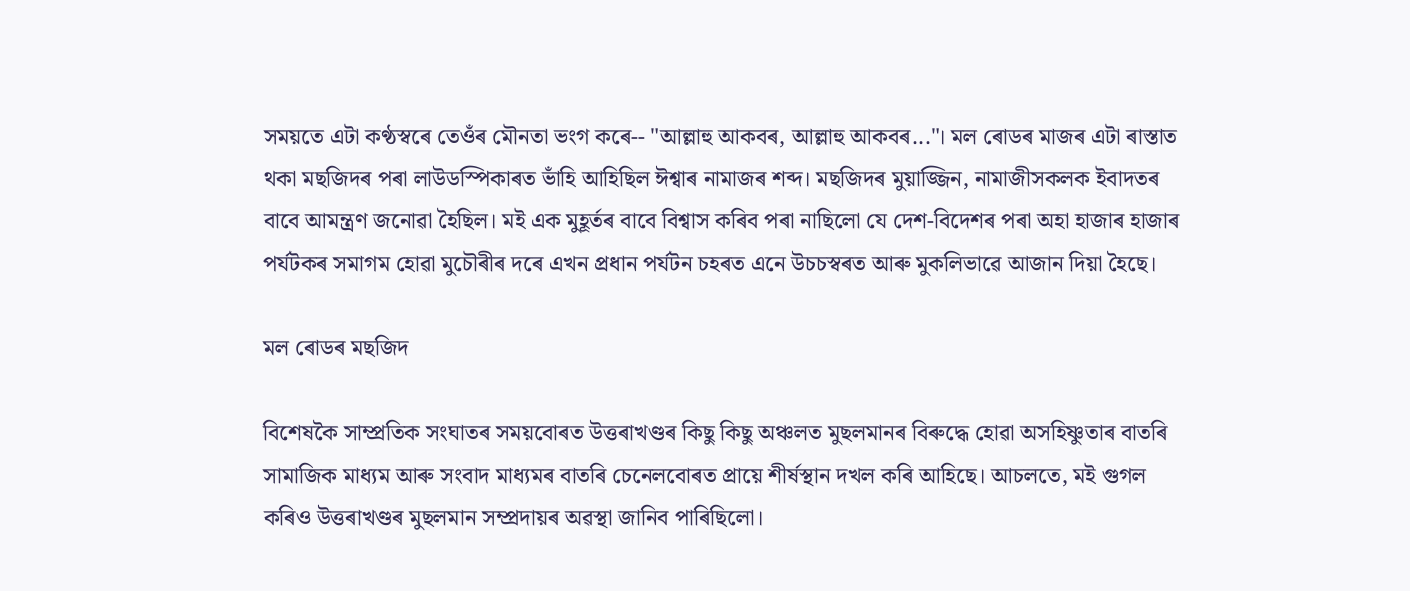সময়তে এটা কণ্ঠস্বৰে তেওঁৰ মৌনতা ভংগ কৰে-- "আল্লাহু আকবৰ, আল্লাহু আকবৰ..."। মল ৰোডৰ মাজৰ এটা ৰাস্তাত থকা মছজিদৰ পৰা লাউডস্পিকাৰত ভাঁহি আহিছিল ঈশ্বাৰ নামাজৰ শব্দ। মছজিদৰ মুয়াজ্জিন, নামাজীসকলক ইবাদতৰ বাবে আমন্ত্ৰণ জনোৱা হৈছিল। মই এক মুহূৰ্তৰ বাবে বিশ্বাস কৰিব পৰা নাছিলো যে দেশ-বিদেশৰ পৰা অহা হাজাৰ হাজাৰ পৰ্যটকৰ সমাগম হোৱা মুচৌৰীৰ দৰে এখন প্ৰধান পৰ্যটন চহৰত এনে উচচস্বৰত আৰু মুকলিভাৱে আজান দিয়া হৈছে।

মল ৰোডৰ মছজিদ

বিশেষকৈ সাম্প্ৰতিক সংঘাতৰ সময়বোৰত উত্তৰাখণ্ডৰ কিছু কিছু অঞ্চলত মুছলমানৰ বিৰুদ্ধে হোৱা অসহিষ্ণুতাৰ বাতৰি সামাজিক মাধ্যম আৰু সংবাদ মাধ্যমৰ বাতৰি চেনেলবোৰত প্ৰায়ে শীৰ্ষস্থান দখল কৰি আহিছে। আচলতে, মই গুগল কৰিও উত্তৰাখণ্ডৰ মুছলমান সম্প্ৰদায়ৰ অৱস্থা জানিব পাৰিছিলো।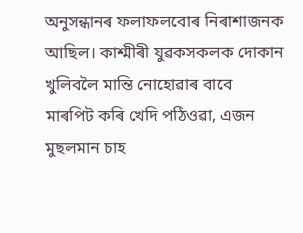অনুসন্ধানৰ ফলাফলবোৰ নিৰাশাজনক আছিল। কাশ্মীৰী যুৱকসকলক দোকান খুলিবলৈ মান্তি নোহোৱাৰ বাবে মাৰপিট কৰি খেদি পঠিওৱা, এজন মুছলমান চাহ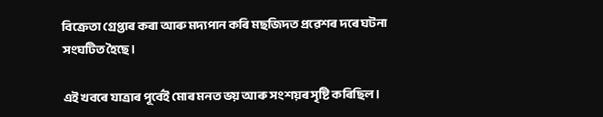বিক্ৰেতা গ্ৰেপ্তাৰ কৰা আৰু মদ্যপান কৰি মছজিদত প্ৰৱেশৰ দৰে ঘটনা সংঘটিত হৈছে।

এই খবৰে যাত্ৰাৰ পূৰ্বেই মোৰ মনত ভয় আৰু সংশয়ৰ সৃষ্টি কৰিছিল।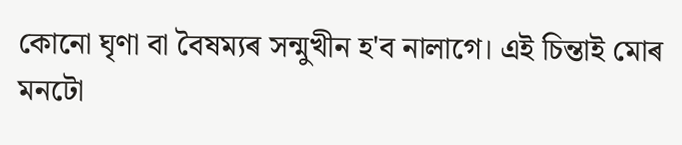কোনো ঘৃণা বা বৈষম্যৰ সন্মুখীন হ'ব নালাগে। এই চিন্তাই মোৰ মনটো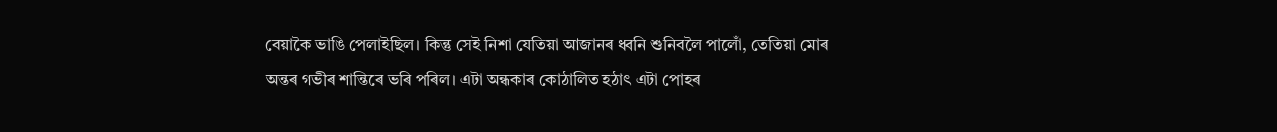বেয়াকৈ ভাঙি পেলাইছিল। কিন্তু সেই নিশা যেতিয়া আজানৰ ধ্বনি শুনিবলৈ পালোঁ, তেতিয়া মোৰ অন্তৰ গভীৰ শান্তিৰে ভৰি পৰিল। এটা অন্ধকাৰ কোঠালিত হঠাৎ এটা পোহৰ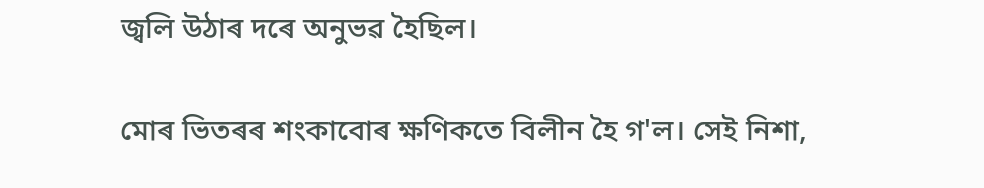জ্বলি উঠাৰ দৰে অনুভৱ হৈছিল।

মোৰ ভিতৰৰ শংকাবোৰ ক্ষণিকতে বিলীন হৈ গ'ল। সেই নিশা,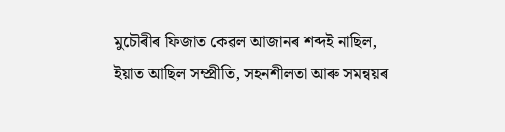মুচৌৰীৰ ফিজাত কেৱল আজানৰ শব্দই নাছিল, ইয়াত আছিল সম্প্ৰীতি, সহনশীলতা আৰু সমন্বয়ৰ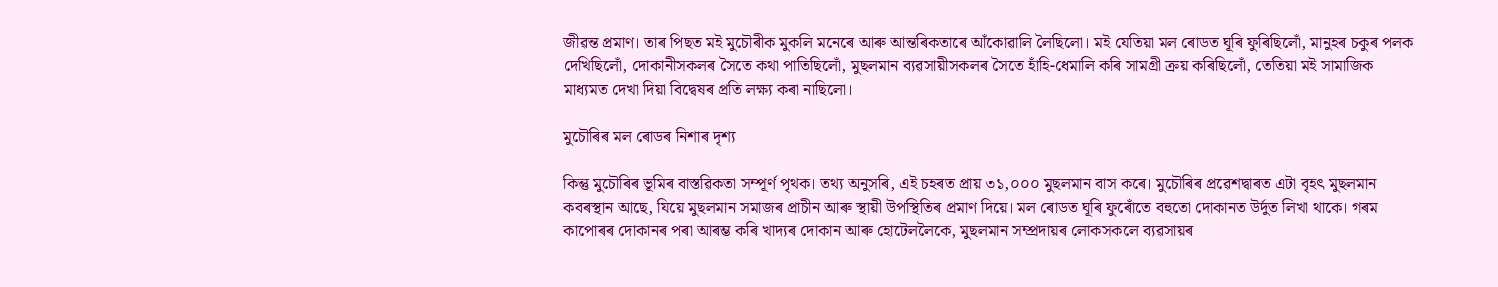জীৱন্ত প্ৰমাণ। তাৰ পিছত মই মুচৌৰীক মুকলি মনেৰে আৰু আন্তৰিকতাৰে আঁকোৱালি লৈছিলো। মই যেতিয়া মল ৰোডত ঘূৰি ফুৰিছিলোঁ, মানুহৰ চকুৰ পলক দেখিছিলোঁ, দোকানীসকলৰ সৈতে কথা পাতিছিলোঁ, মুছলমান ব্যৱসায়ীসকলৰ সৈতে হাঁহি-ধেমালি কৰি সামগ্ৰী ক্ৰয় কৰিছিলোঁ, তেতিয়া মই সামাজিক মাধ্যমত দেখা দিয়া বিদ্বেষৰ প্ৰতি লক্ষ্য কৰা নাছিলো।

মুচৌৰিৰ মল ৰোডৰ নিশাৰ দৃশ্য

কিন্তু মুচৌৰিৰ ভূমিৰ বাস্তৱিকতা সম্পূৰ্ণ পৃথক। তথ্য অনুসৰি, এই চহৰত প্ৰায় ৩১,০০০ মুছলমান বাস কৰে। মুচৌৰিৰ প্ৰৱেশদ্বাৰত এটা বৃহৎ মুছলমান কবৰস্থান আছে, যিয়ে মুছলমান সমাজৰ প্ৰাচীন আৰু স্থায়ী উপস্থিতিৰ প্ৰমাণ দিয়ে। মল ৰোডত ঘূৰি ফুৰোঁতে বহুতো দোকানত উৰ্দুত লিখা থাকে। গৰম কাপোৰৰ দোকানৰ পৰা আৰম্ভ কৰি খাদ্যৰ দোকান আৰু হোটেললৈকে, মুছলমান সম্প্ৰদায়ৰ লোকসকলে ব্যৱসায়ৰ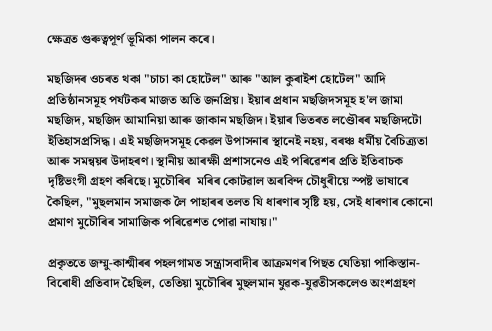ক্ষেত্ৰত গুৰুত্বপূৰ্ণ ভূমিকা পালন কৰে।

মছজিদৰ ওচৰত থকা "চাচা কা হোটেল" আৰু "আল কুৰাইশ হোটেল" আদি প্ৰতিষ্ঠানসমূহ পৰ্যটকৰ মাজত অতি জনপ্ৰিয়। ইয়াৰ প্ৰধান মছজিদসমূহ হ'ল জামা মছজিদ, মছজিদ আমানিয়া আৰু জাকান মছজিদ। ইয়াৰ ভিতৰত লণ্ডৌৰৰ মছজিদটো ইতিহাসপ্ৰসিদ্ধ। এই মছজিদসমূহ কেৱল উপাসনাৰ স্থানেই নহয়, বৰঞ্চ ধৰ্মীয় বৈচিত্ৰ্যতা আৰু সমন্বয়ৰ উদাহৰণ। স্থানীয় আৰক্ষী প্ৰশাসনেও এই পৰিৱেশৰ প্ৰতি ইতিবাচক দৃষ্টিভংগী গ্ৰহণ কৰিছে। মুচৌৰিৰ  মৰিৰ কোটৱাল অৰবিন্দ চৌধুৰীয়ে স্পষ্ট ভাষাৰে কৈছিল, "মুছলমান সমাজক লৈ পাহাৰৰ তলত যি ধাৰণাৰ সৃষ্টি হয়, সেই ধাৰণাৰ কোনো প্ৰমাণ মুচৌৰিৰ সামাজিক পৰিৱেশত পোৱা নাযায়।"

প্ৰকৃততে জম্মু-কাশ্মীৰৰ পহলগামত সন্ত্ৰাসবাদীৰ আক্ৰমণৰ পিছত যেতিয়া পাকিস্তান-বিৰোধী প্ৰতিবাদ হৈছিল, তেতিয়া মুচৌৰিৰ মুছলমান যুৱক-যুৱতীসকলেও অংশগ্ৰহণ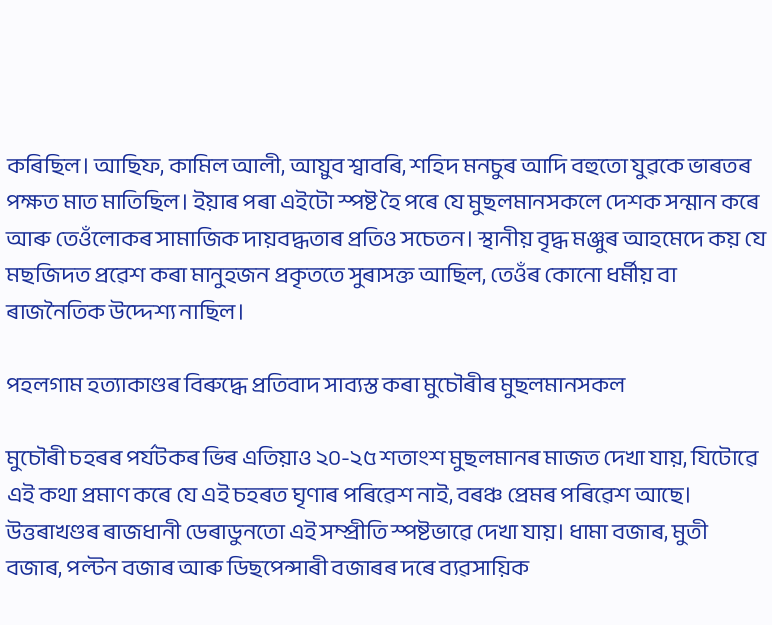কৰিছিল। আছিফ, কামিল আলী, আয়ুব শ্বাবৰি, শহিদ মনচুৰ আদি বহুতো যুৱকে ভাৰতৰ পক্ষত মাত মাতিছিল। ইয়াৰ পৰা এইটো স্পষ্ট হৈ পৰে যে মুছলমানসকলে দেশক সন্মান কৰে আৰু তেওঁলোকৰ সামাজিক দায়বদ্ধতাৰ প্ৰতিও সচেতন। স্থানীয় বৃদ্ধ মঞ্জুৰ আহমেদে কয় যে মছজিদত প্ৰৱেশ কৰা মানুহজন প্ৰকৃততে সুৰাসক্ত আছিল, তেওঁৰ কোনো ধৰ্মীয় বা ৰাজনৈতিক উদ্দেশ্য নাছিল।

পহলগাম হত্যাকাণ্ডৰ বিৰুদ্ধে প্ৰতিবাদ সাব্যস্ত কৰা মুচৌৰীৰ মুছলমানসকল

মুচৌৰী চহৰৰ পৰ্যটকৰ ভিৰ এতিয়াও ২০-২৫ শতাংশ মুছলমানৰ মাজত দেখা যায়, যিটোৱে এই কথা প্ৰমাণ কৰে যে এই চহৰত ঘৃণাৰ পৰিৱেশ নাই, বৰঞ্চ প্ৰেমৰ পৰিৱেশ আছে। উত্তৰাখণ্ডৰ ৰাজধানী ডেৰাডুনতো এই সম্প্ৰীতি স্পষ্টভাৱে দেখা যায়। ধামা বজাৰ, মুতী বজাৰ, পল্টন বজাৰ আৰু ডিছপেন্সাৰী বজাৰৰ দৰে ব্যৱসায়িক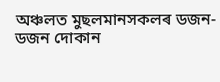অঞ্চলত মুছলমানসকলৰ ডজন-ডজন দোকান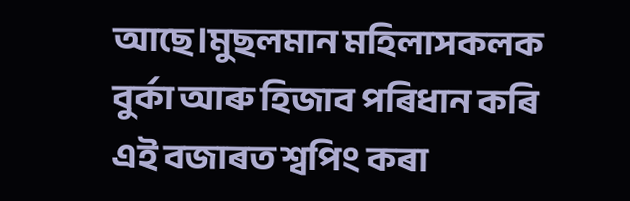আছে।মুছলমান মহিলাসকলক বুৰ্কা আৰু হিজাব পৰিধান কৰি এই বজাৰত শ্বপিং কৰা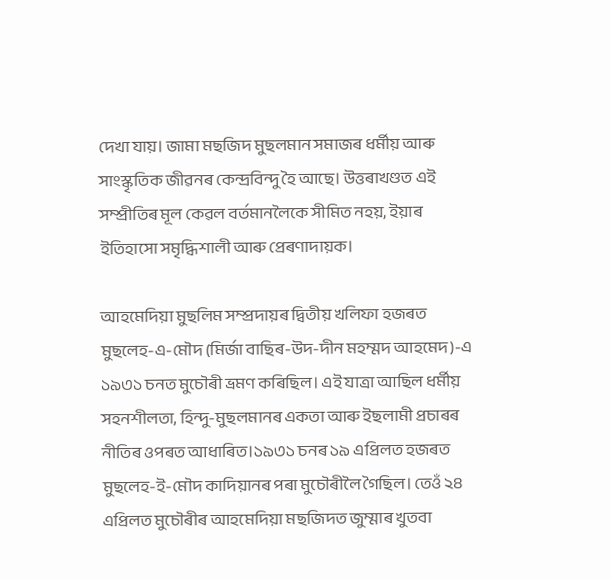দেখা যায়। জামা মছজিদ মুছলমান সমাজৰ ধৰ্মীয় আৰু সাংস্কৃতিক জীৱনৰ কেন্দ্ৰবিন্দু হৈ আছে। উত্তৰাখণ্ডত এই সম্প্ৰীতিৰ মূল কেৱল বৰ্তমানলৈকে সীমিত নহয়, ইয়াৰ ইতিহাসো সমৃদ্ধিশালী আৰু প্ৰেৰণাদায়ক।

আহমেদিয়া মুছলিম সম্প্ৰদায়ৰ দ্বিতীয় খলিফা হজৰত মুছলেহ-এ-মৌদ (মিৰ্জা বাছিৰ-উদ-দীন মহম্মদ আহমেদ)-এ ১৯৩১ চনত মুচৌৰী ভ্ৰমণ কৰিছিল। এই যাত্ৰা আছিল ধৰ্মীয় সহনশীলতা, হিন্দু-মুছলমানৰ একতা আৰু ইছলামী প্ৰচাৰৰ নীতিৰ ওপৰত আধাৰিত।১৯৩১ চনৰ ১৯ এপ্ৰিলত হজৰত মুছলেহ-ই-মৌদ কাদিয়ানৰ পৰা মুচৌৰীলৈ গৈছিল। তেওঁ ২৪ এপ্ৰিলত মুচৌৰীৰ আহমেদিয়া মছজিদত জুম্মাৰ খুতবা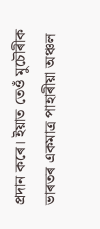প্ৰদান কৰে। ইয়াত তেওঁ মুচৌৰীক ভাৰতৰ একমাত্ৰ পাহাৰীয়া অঞ্চল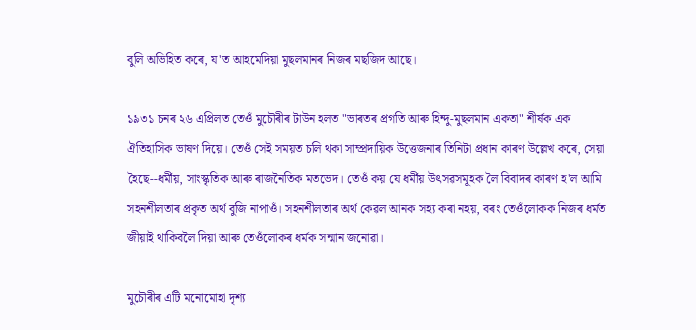বুলি অভিহিত কৰে, য'ত আহমেদিয়া মুছলমানৰ নিজৰ মছজিদ আছে।

১৯৩১ চনৰ ২৬ এপ্ৰিলত তেওঁ মুচৌৰীৰ টাউন হলত "ভাৰতৰ প্ৰগতি আৰু হিন্দু-মুছলমান একতা" শীৰ্ষক এক ঐতিহাসিক ভাষণ দিয়ে। তেওঁ সেই সময়ত চলি থকা সাম্প্ৰদায়িক উত্তেজনাৰ তিনিটা প্ৰধান কাৰণ উল্লেখ কৰে, সেয়া হৈছে--ধৰ্মীয়, সাংস্কৃতিক আৰু ৰাজনৈতিক মতভেদ। তেওঁ কয় যে ধৰ্মীয় উৎসৱসমূহক লৈ বিবাদৰ কাৰণ হ'ল আমি সহনশীলতাৰ প্ৰকৃত অৰ্থ বুজি নাপাওঁ। সহনশীলতাৰ অৰ্থ কেৱল আনক সহ্য কৰা নহয়, বৰং তেওঁলোকক নিজৰ ধৰ্মত জীয়াই থাকিবলৈ দিয়া আৰু তেওঁলোকৰ ধৰ্মক সন্মান জনোৱা।

মুচৌৰীৰ এটি মনোমোহা দৃশ্য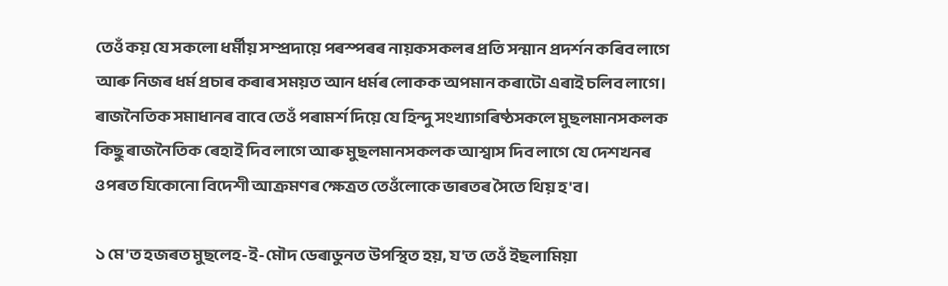তেওঁ কয় যে সকলো ধৰ্মীয় সম্প্ৰদায়ে পৰস্পৰৰ নায়কসকলৰ প্ৰতি সন্মান প্ৰদৰ্শন কৰিব লাগে আৰু নিজৰ ধৰ্ম প্ৰচাৰ কৰাৰ সময়ত আন ধৰ্মৰ লোকক অপমান কৰাটো এৰাই চলিব লাগে। ৰাজনৈতিক সমাধানৰ বাবে তেওঁ পৰামৰ্শ দিয়ে যে হিন্দু সংখ্যাগৰিষ্ঠসকলে মুছলমানসকলক কিছু ৰাজনৈতিক ৰেহাই দিব লাগে আৰু মুছলমানসকলক আশ্বাস দিব লাগে যে দেশখনৰ ওপৰত যিকোনো বিদেশী আক্ৰমণৰ ক্ষেত্ৰত তেওঁলোকে ভাৰতৰ সৈতে থিয় হ'ব।

১ মে'ত হজৰত মুছলেহ-ই-মৌদ ডেৰাডুনত উপস্থিত হয়, য'ত তেওঁ ইছলামিয়া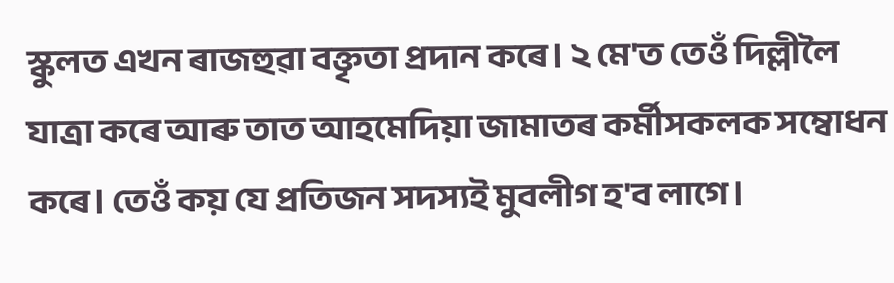স্কুলত এখন ৰাজহুৱা বক্তৃতা প্ৰদান কৰে। ২ মে'ত তেওঁ দিল্লীলৈ যাত্ৰা কৰে আৰু তাত আহমেদিয়া জামাতৰ কৰ্মীসকলক সম্বোধন কৰে। তেওঁ কয় যে প্ৰতিজন সদস্যই মুবলীগ হ'ব লাগে।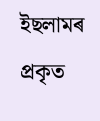ইছলামৰ প্ৰকৃত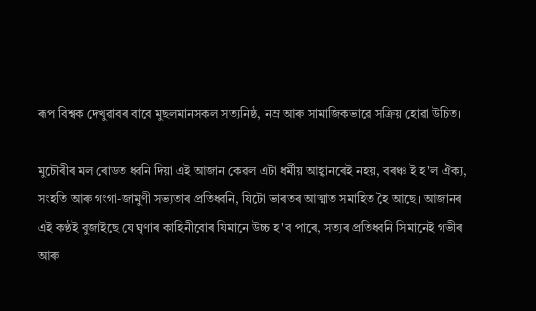ৰূপ বিশ্বক দেখুৱাবৰ বাবে মুছলমানসকল সত্যনিষ্ঠ, নম্ৰ আৰু সামাজিকভাৱে সক্ৰিয় হোৱা উচিত।

মুচৌৰীৰ মল ৰোডত ধ্বনি দিয়া এই আজান কেৱল এটা ধৰ্মীয় আহ্বানৰেই নহয়, বৰঞ্চ ই হ'ল ঐক্য, সংহতি আৰু গংগা-জামুণী সভ্যতাৰ প্ৰতিধ্বনি, যিটো ভাৰতৰ আত্মাত সমাহিত হৈ আছে। আজানৰ এই কণ্ঠই বুজাইছে যে ঘৃণাৰ কাহিনীবোৰ যিমানে উচ্চ হ'ব পাৰে, সত্যৰ প্ৰতিধ্বনি সিমানেই গভীৰ আৰু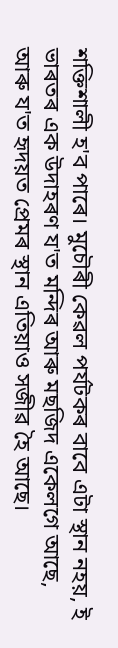শক্তিশালী হ'ব পাৰে। মুচৌৰী কেৱল পৰ্যটকৰ বাবে এটা স্থান নহয়, ই ভাৰতৰ এক উদাহৰণ য'ত মন্দিৰ আৰু মছজিদ একেলগে আছে, আৰু য'ত হৃদয়ত প্ৰেমৰ স্থান এতিয়াও সজীৱ হৈ আছে।